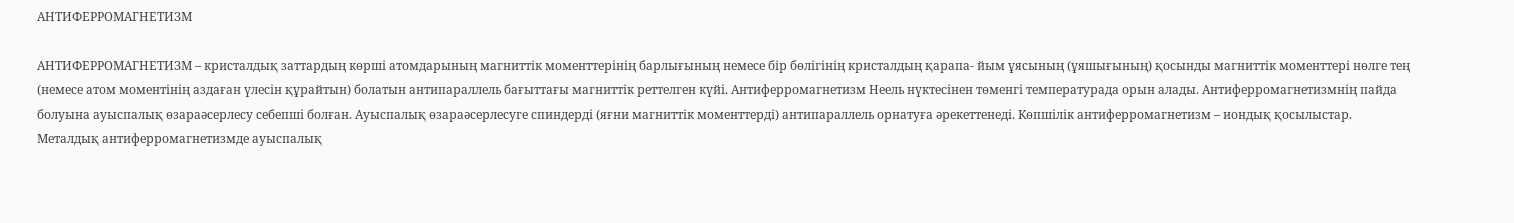АНТИФЕРРОМАГНЕТИЗМ

АНТИФЕРРОМАГНЕТИЗМ – кристалдық заттардың көрші атомдарының магниттік моменттерінің барлығының немесе бір бөлігінің кристалдың қарапа- йым ұясының (ұяшығының) қосынды магниттік моменттері нөлге тең (немесе атом моментінің аздаған үлесін құрайтын) болатын антипараллель бағыттағы магниттік реттелген күйі. Антиферромагнетизм Неель нүктесінен төменгі температурада орын алады. Антиферромагнетизмнің пайда болуына ауыспалық өзараәсерлесу себепші болған. Ауыспалық өзараәсерлесуге спиндерді (яғни магниттік моменттерді) антипараллель орнатуға әрекеттенеді. Көпшілік антиферромагнетизм – иондық қосылыстар. Металдық антиферромагнетизмде ауыспалық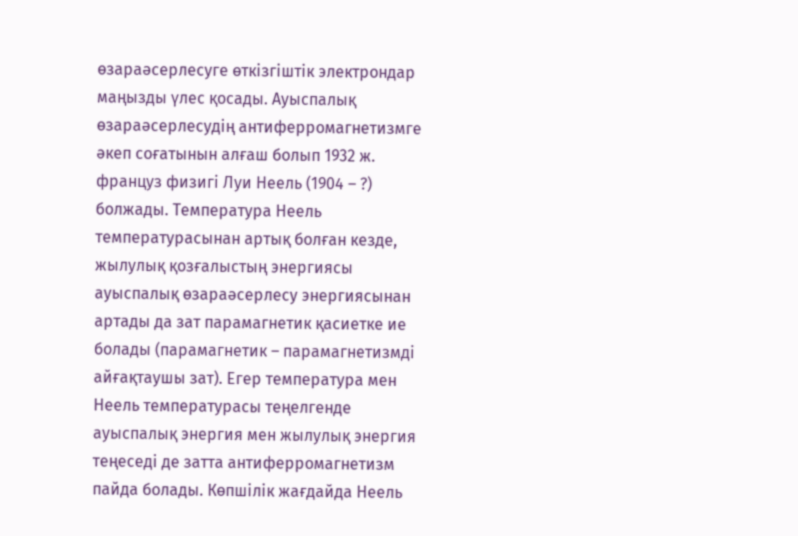өзараәсерлесуге өткізгіштік электрондар маңызды үлес қосады. Ауыспалық өзараәсерлесудің антиферромагнетизмге әкеп соғатынын алғаш болып 1932 ж. француз физигі Луи Неель (1904 – ?) болжады. Температура Неель температурасынан артық болған кезде, жылулық қозғалыстың энергиясы ауыспалық өзараәсерлесу энергиясынан артады да зат парамагнетик қасиетке ие болады (парамагнетик – парамагнетизмді айғақтаушы зат). Егер температура мен Неель температурасы теңелгенде ауыспалық энергия мен жылулық энергия теңеседі де затта антиферромагнетизм пайда болады. Көпшілік жағдайда Неель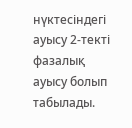нүктесіндегі ауысу 2-текті фазалық ауысу болып табылады.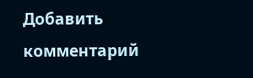Добавить комментарий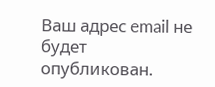Ваш адрес email не будет опубликован.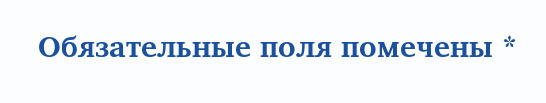Обязательные поля помечены *